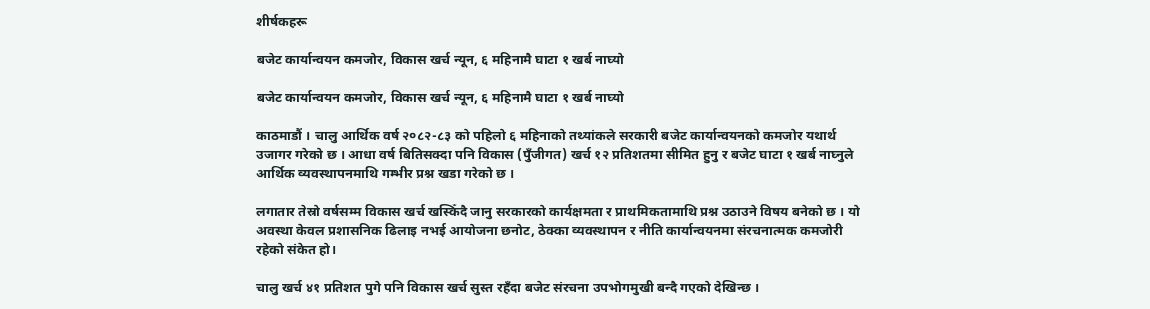शीर्षकहरू

बजेट कार्यान्वयन कमजोर, विकास खर्च न्यून, ६ महिनामै घाटा १ खर्ब नाघ्यो

बजेट कार्यान्वयन कमजोर, विकास खर्च न्यून, ६ महिनामै घाटा १ खर्ब नाघ्यो

काठमाडौं । चालु आर्थिक वर्ष २०८२-८३ को पहिलो ६ महिनाको तथ्यांकले सरकारी बजेट कार्यान्वयनको कमजोर यथार्थ उजागर गरेको छ । आधा वर्ष बितिसक्दा पनि विकास (पुँजीगत) खर्च १२ प्रतिशतमा सीमित हुनु र बजेट घाटा १ खर्ब नाघ्नुले आर्थिक व्यवस्थापनमाथि गम्भीर प्रश्न खडा गरेको छ ।

लगातार तेस्रो वर्षसम्म विकास खर्च खस्किँदै जानु सरकारको कार्यक्षमता र प्राथमिकतामाथि प्रश्न उठाउने विषय बनेको छ । यो अवस्था केवल प्रशासनिक ढिलाइ नभई आयोजना छनोट, ठेक्का व्यवस्थापन र नीति कार्यान्वयनमा संरचनात्मक कमजोरी रहेको संकेत हो।

चालु खर्च ४१ प्रतिशत पुगे पनि विकास खर्च सुस्त रहँदा बजेट संरचना उपभोगमुखी बन्दै गएको देखिन्छ ।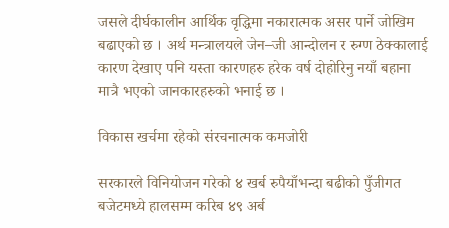जसले दीर्घकालीन आर्थिक वृद्धिमा नकारात्मक असर पार्ने जोखिम बढाएको छ । अर्थ मन्त्रालयले जेन–जी आन्दोलन र रुग्ण ठेक्कालाई कारण देखाए पनि यस्ता कारणहरु हरेक वर्ष दोहोरिनु नयाँ बहाना मात्रै भएको जानकारहरुको भनाई छ ।

विकास खर्चमा रहेको संरचनात्मक कमजोरी

सरकारले विनियोजन गरेको ४ खर्ब रुपैयाँभन्दा बढीको पुँजीगत बजेटमध्ये हालसम्म करिब ४९ अर्ब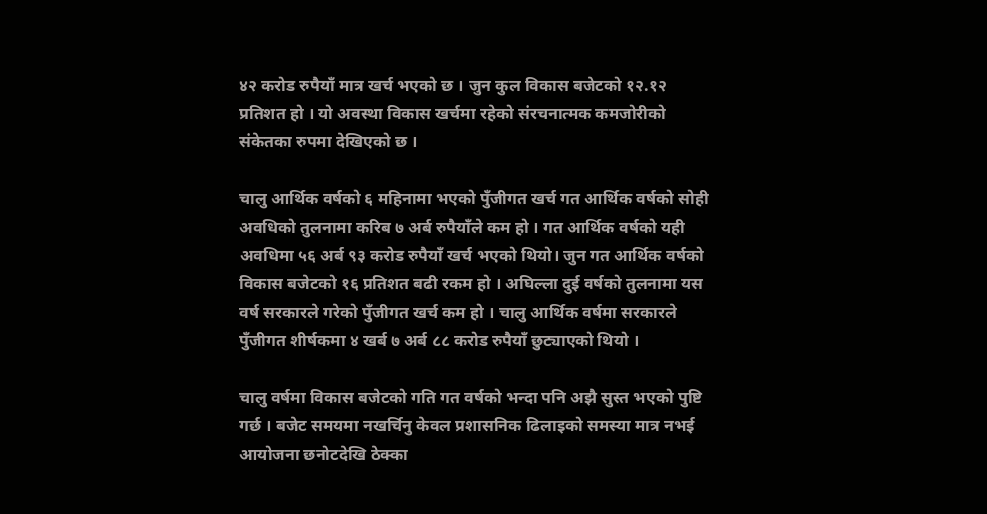४२ करोड रुपैयाँ मात्र खर्च भएको छ । जुन कुल विकास बजेटको १२.१२ प्रतिशत हो । यो अवस्था विकास खर्चमा रहेको संरचनात्मक कमजोरीको संकेतका रुपमा देखिएको छ ।

चालु आर्थिक वर्षको ६ महिनामा भएको पुँजीगत खर्च गत आर्थिक वर्षको सोही अवधिको तुलनामा करिब ७ अर्ब रुपैयाँले कम हो । गत आर्थिक वर्षको यही अवधिमा ५६ अर्ब ९३ करोड रुपैयाँ खर्च भएको थियो। जुन गत आर्थिक वर्षको विकास बजेटको १६ प्रतिशत बढी रकम हो । अघिल्ला दुई वर्षको तुलनामा यस वर्ष सरकारले गरेको पुँजीगत खर्च कम हो । चालु आर्थिक वर्षमा सरकारले पुँजीगत शीर्षकमा ४ खर्ब ७ अर्ब ८८ करोड रुपैयाँ छुट्याएको थियो ।

चालु वर्षमा विकास बजेटको गति गत वर्षको भन्दा पनि अझै सुस्त भएको पुष्टि गर्छ । बजेट समयमा नखर्चिनु केवल प्रशासनिक ढिलाइको समस्या मात्र नभई आयोजना छनोटदेखि ठेक्का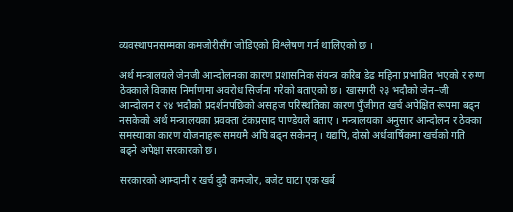व्यवस्थापनसम्मका कमजोरीसँग जोडिएको विश्लेषण गर्न थालिएको छ ।

अर्थ मन्त्रालयले जेनजी आन्दोलनका कारण प्रशासनिक संयन्त्र करिब डेढ महिना प्रभावित भएको र रुग्ण ठेक्काले विकास निर्माणमा अवरोध सिर्जना गरेको बताएको छ। खासगरी २३ भदौको जेन–जी आन्दोलन र २४ भदौको प्रदर्शनपछिको असहज परिस्थतिका कारण पुँजीगत खर्च अपेक्षित रूपमा बढ्न नसकेको अर्थ मन्त्रालयका प्रवक्ता टंकप्रसाद पाण्डेयले बताए । मन्त्रालयका अनुसार आन्दोलन र ठेक्का समस्याका कारण योजनाहरू समयमै अघि बढ्न सकेनन् । यद्यपि, दोस्रो अर्धवार्षिकमा खर्चको गति बढ्ने अपेक्षा सरकारको छ।

सरकारको आम्दानी र खर्च दुवै कमजोर, बजेट घाटा एक खर्ब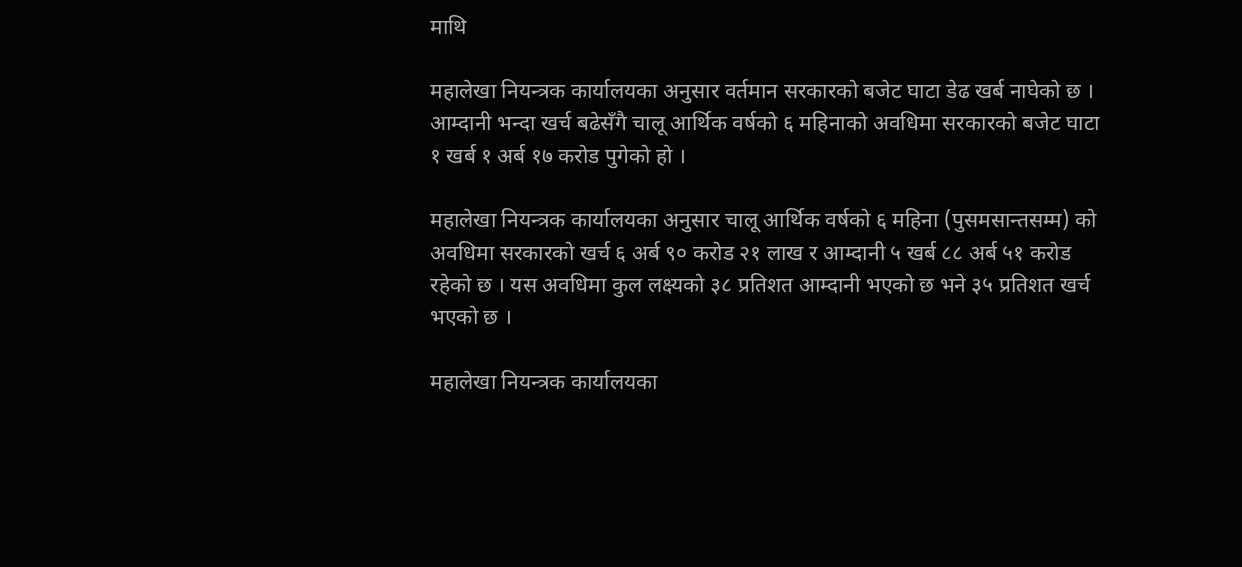माथि

महालेखा नियन्त्रक कार्यालयका अनुसार वर्तमान सरकारको बजेट घाटा डेढ खर्ब नाघेको छ । आम्दानी भन्दा खर्च बढेसँगै चालू आर्थिक वर्षको ६ महिनाको अवधिमा सरकारको बजेट घाटा १ खर्ब १ अर्ब १७ करोड पुगेको हो ।

महालेखा नियन्त्रक कार्यालयका अनुसार चालू आर्थिक वर्षको ६ महिना (पुसमसान्तसम्म) को अवधिमा सरकारको खर्च ६ अर्ब ९० करोड २१ लाख र आम्दानी ५ खर्ब ८८ अर्ब ५१ करोड रहेको छ । यस अवधिमा कुल लक्ष्यको ३८ प्रतिशत आम्दानी भएको छ भने ३५ प्रतिशत खर्च भएको छ ।

महालेखा नियन्त्रक कार्यालयका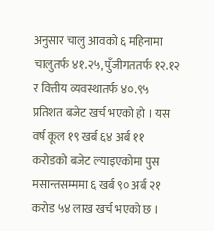अनुसार चालु आवको ६ महिनामा चालुतर्फ ४१.२५, पुँजीगततर्फ १२.१२ र वित्तीय व्यवस्थातर्फ ४०.९५ प्रतिशत बजेट खर्च भएको हो । यस वर्ष कूल १९ खर्ब ६४ अर्ब ११ करोडको बजेट ल्याइएकोमा पुस मसान्तसम्ममा ६ खर्ब ९० अर्ब २१ करोड ५४ लाख खर्च भएको छ ।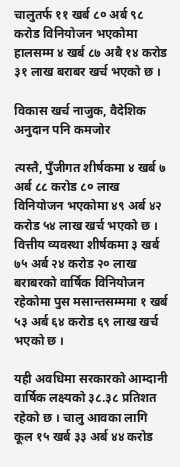चालुतर्फ ११ खर्ब ८० अर्ब ९८ करोड विनियोजन भएकोमा हालसम्म ४ खर्ब ८७ अबै १४ करोड ३१ लाख बराबर खर्च भएको छ ।

विकास खर्च नाजुक, वैदेशिक अनुदान पनि कमजोर

त्यस्तै, पुँजीगत शीर्षकमा ४ खर्ब ७ अर्ब ८८ करोड ८० लाख विनियोजन भएकोमा ४९ अर्ब ४२ करोड ५४ लाख खर्च भएको छ । वित्तीय व्यवस्था शीर्षकमा ३ खर्ब ७५ अर्ब २४ करोड २० लाख बराबरको वार्षिक विनियोजन रहेकोमा पुस मसान्तसम्ममा १ खर्ब ५३ अर्ब ६४ करोड ६९ लाख खर्च भएको छ ।

यही अवधिमा सरकारको आम्दानी वार्षिक लक्ष्यको ३८.३८ प्रतिशत रहेको छ । चालु आवका लागि कूल १५ खर्ब ३३ अर्ब ४४ करोड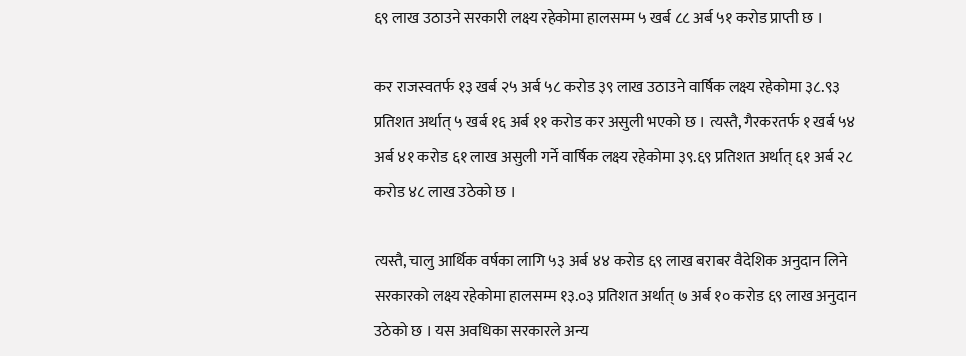६९ लाख उठाउने सरकारी लक्ष्य रहेकोमा हालसम्म ५ खर्ब ८८ अर्ब ५१ करोड प्राप्ती छ ।

कर राजस्वतर्फ १३ खर्ब २५ अर्ब ५८ करोड ३९ लाख उठाउने वार्षिक लक्ष्य रहेकोमा ३८.९३ प्रतिशत अर्थात् ५ खर्ब १६ अर्ब ११ करोड कर असुली भएको छ । त्यस्तै, गैरकरतर्फ १ खर्ब ५४ अर्ब ४१ करोड ६१ लाख असुली गर्ने वार्षिक लक्ष्य रहेकोमा ३९.६९ प्रतिशत अर्थात् ६१ अर्ब २८ करोड ४८ लाख उठेको छ ।

त्यस्तै, चालु आर्थिक वर्षका लागि ५३ अर्ब ४४ करोड ६९ लाख बराबर वैदेशिक अनुदान लिने सरकारको लक्ष्य रहेकोमा हालसम्म १३.०३ प्रतिशत अर्थात् ७ अर्ब १० करोड ६९ लाख अनुदान उठेको छ । यस अवधिका सरकारले अन्य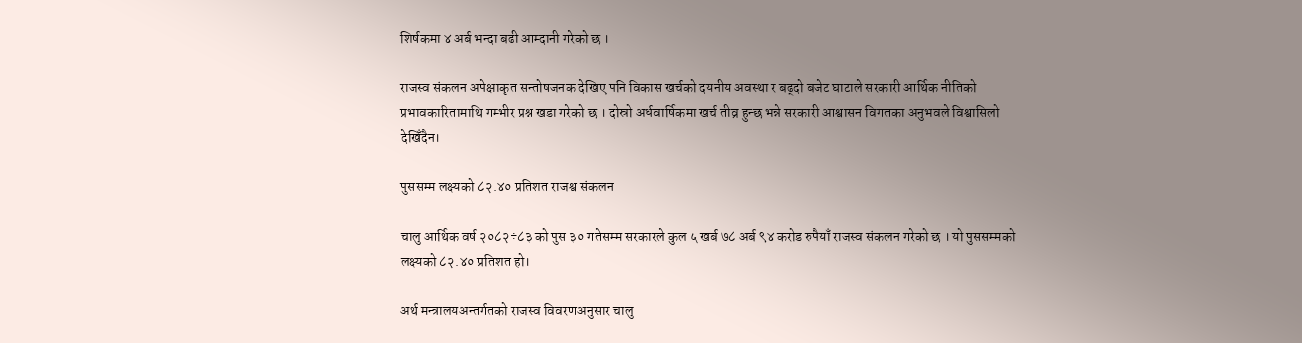शिर्षकमा ४ अर्ब भन्दा बढी आम्दानी गरेको छ ।

राजस्व संकलन अपेक्षाकृत सन्तोषजनक देखिए पनि विकास खर्चको दयनीय अवस्था र बढ्दो बजेट घाटाले सरकारी आर्थिक नीतिको प्रभावकारितामाथि गम्भीर प्रश्न खडा गरेको छ । दोस्रो अर्धवार्षिकमा खर्च तीव्र हुन्छ भन्ने सरकारी आश्वासन विगतका अनुभवले विश्वासिलो देखिँदैन।

पुससम्म लक्ष्यको ८२.४० प्रतिशत राजश्व संकलन

चालु आर्थिक वर्ष २०८२÷८३ को पुस ३० गतेसम्म सरकारले कुल ५ खर्ब ७८ अर्ब ९४ करोड रुपैयाँ राजस्व संकलन गरेको छ । यो पुससम्मको लक्ष्यको ८२.४० प्रतिशत हो।

अर्थ मन्त्रालयअन्तर्गतको राजस्व विवरणअनुसार चालु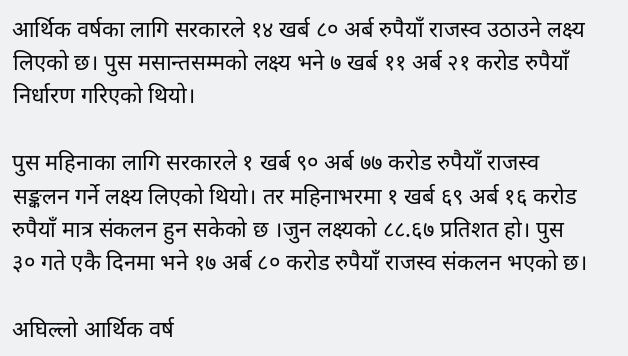आर्थिक वर्षका लागि सरकारले १४ खर्ब ८० अर्ब रुपैयाँ राजस्व उठाउने लक्ष्य लिएको छ। पुस मसान्तसम्मको लक्ष्य भने ७ खर्ब ११ अर्ब २१ करोड रुपैयाँ निर्धारण गरिएको थियो।

पुस महिनाका लागि सरकारले १ खर्ब ९० अर्ब ७७ करोड रुपैयाँ राजस्व सङ्कलन गर्ने लक्ष्य लिएको थियो। तर महिनाभरमा १ खर्ब ६९ अर्ब १६ करोड रुपैयाँ मात्र संकलन हुन सकेको छ ।जुन लक्ष्यको ८८.६७ प्रतिशत हो। पुस ३० गते एकै दिनमा भने १७ अर्ब ८० करोड रुपैयाँ राजस्व संकलन भएको छ।

अघिल्लो आर्थिक वर्ष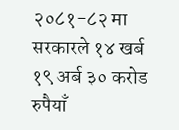२०८१-८२ मा सरकारले १४ खर्ब १९ अर्ब ३० करोड रुपैयाँ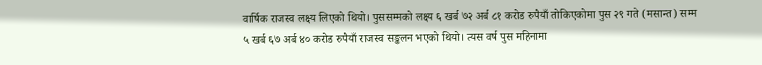वार्षिक राजस्व लक्ष्य लिएको थियो। पुससम्मको लक्ष्य ६ खर्ब ७२ अर्ब ८१ करोड रुपैयाँ तोकिएकोमा पुस २९ गते (मसान्त) सम्म ५ खर्ब ६७ अर्ब ४० करोड रुपैयाँ राजस्व सङ्कलन भएको थियो। त्यस वर्ष पुस महिनामा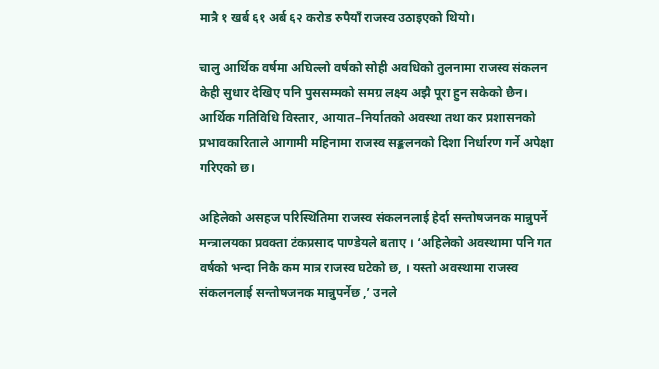मात्रै १ खर्ब ६१ अर्ब ६२ करोड रुपैयाँ राजस्व उठाइएको थियो।

चालु आर्थिक वर्षमा अघिल्लो वर्षको सोही अवधिको तुलनामा राजस्व संकलन केही सुधार देखिए पनि पुससम्मको समग्र लक्ष्य अझै पूरा हुन सकेको छैन। आर्थिक गतिविधि विस्तार, आयात–निर्यातको अवस्था तथा कर प्रशासनको प्रभावकारिताले आगामी महिनामा राजस्व सङ्कलनको दिशा निर्धारण गर्ने अपेक्षा गरिएको छ।

अहिलेको असहज परिस्थितिमा राजस्व संकलनलाई हेर्दा सन्तोषजनक मान्नुपर्ने मन्त्रालयका प्रवक्ता टंकप्रसाद पाण्डेयले बताए । ‘अहिलेको अवस्थामा पनि गत वर्षको भन्दा निकै कम मात्र राजस्व घटेको छ, । यस्तो अवस्थामा राजस्व संकलनलाई सन्तोषजनक मान्नुपर्नेछ ,’ उनले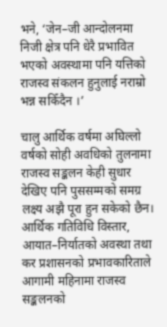भने, ‘जेन–जी आन्दोलनमा निजी क्षेत्र पनि धेरै प्रभावित भएको अवस्थामा पनि यत्तिको राजस्व संकलन हुनुलाई नराम्रो भन्न सकिँदैन ।’

चालु आर्थिक वर्षमा अघिल्लो वर्षको सोही अवधिको तुलनामा राजस्व सङ्कलन केही सुधार देखिए पनि पुससम्मको समग्र लक्ष्य अझै पूरा हुन सकेको छैन। आर्थिक गतिविधि विस्तार, आयात–निर्यातको अवस्था तथा कर प्रशासनको प्रभावकारिताले आगामी महिनामा राजस्व सङ्कलनको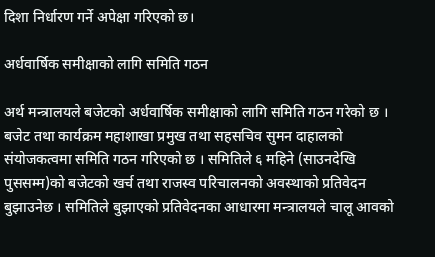दिशा निर्धारण गर्ने अपेक्षा गरिएको छ।

अर्धवार्षिक समीक्षाको लागि समिति गठन

अर्थ मन्त्रालयले बजेटको अर्धवार्षिक समीक्षाको लागि समिति गठन गरेको छ । बजेट तथा कार्यक्रम महाशाखा प्रमुख तथा सहसचिव सुमन दाहालको संयोजकत्वमा समिति गठन गरिएको छ । समितिले ६ महिने (साउनदेखि पुससम्म)को बजेटको खर्च तथा राजस्व परिचालनको अवस्थाको प्रतिवेदन बुझाउनेछ । समितिले बुझाएको प्रतिवेदनका आधारमा मन्त्रालयले चालू आवको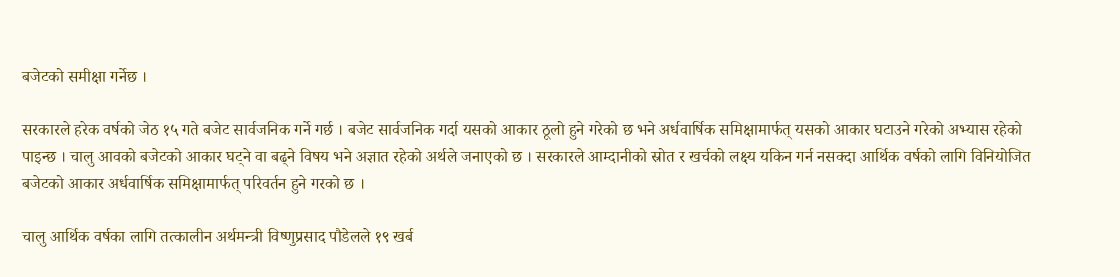बजेटको समीक्षा गर्नेछ ।

सरकारले हरेक वर्षको जेठ १५ गते बजेट सार्वजनिक गर्ने गर्छ । बजेट सार्वजनिक गर्दा यसको आकार ठूलो हुने गरेको छ भने अर्धवार्षिक समिक्षामार्फत् यसको आकार घटाउने गरेको अभ्यास रहेको पाइन्छ । चालु आवको बजेटको आकार घट्ने वा बढ्ने विषय भने अज्ञात रहेको अर्थले जनाएको छ । सरकारले आम्दानीको स्रोत र खर्चको लक्ष्य यकिन गर्न नसक्दा आर्थिक वर्षको लागि विनियोजित बजेटको आकार अर्धवार्षिक समिक्षामार्फत् परिवर्तन हुने गरको छ ।

चालु आर्थिक वर्षका लागि तत्कालीन अर्थमन्त्री विष्णुप्रसाद पौडेलले १९ खर्ब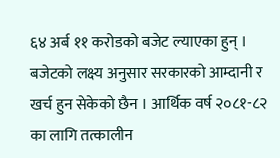६४ अर्ब ११ करोडको बजेट ल्याएका हुन् । बजेटको लक्ष्य अनुसार सरकारको आम्दानी र खर्च हुन सेकेको छैन । आर्थिक वर्ष २०८१-८२ का लागि तत्कालीन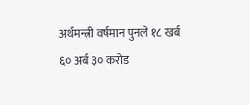अर्थमन्त्री वर्षमान पुनले १८ खर्ब ६० अर्ब ३० करोड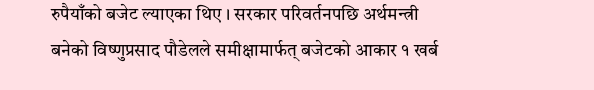रुपैयाँको बजेट ल्याएका थिए । सरकार परिवर्तनपछि अर्थमन्त्री बनेको विष्णुप्रसाद पौडेलले समीक्षामार्फत् बजेटको आकार १ खर्ब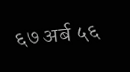६७ अर्ब ५६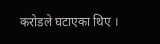करोडले घटाएका थिए ।